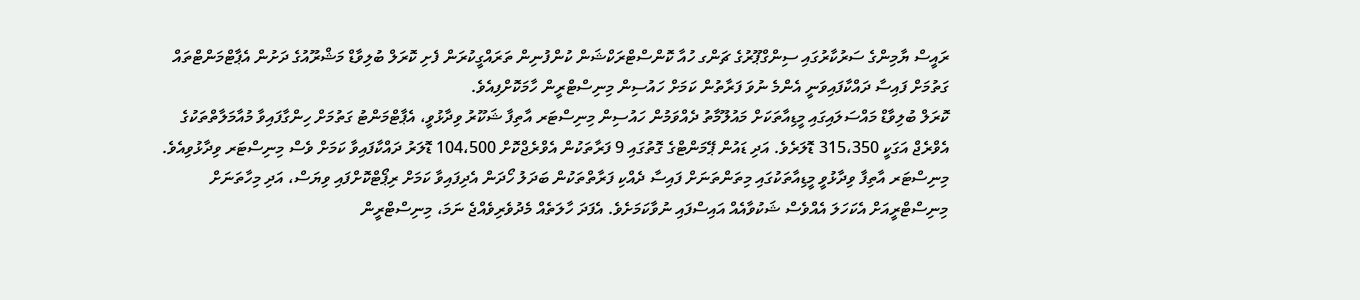ރައީސް ޔާމިންގެ ސަރުކާރުގައި ސިންގްޕޫރުގެ ޗަންގ ހުއާ ކޮންސްޓްރަކްޝަން ކުންފުނިން ތަރައްގީކުރަން ފެށި ކޮރަލް ބުލިވާޑް މަޝްރޫއުގެ ދަށުން އެޕާޓްމަންޓްތައް ގަތުމަށް ފައިސާ ދައްކާފައިވަނީ އެންމެ ނުވަ ފަރާތުން ކަމަށް ހައުސިން މިނިސްޓްރީން ހާމަކޮށްފިއެވެ.
ކޮރަލް ބުލިވާޑް މައްސަލައިގައި މީޑިއާތަކަށް މައުލޫމާތު ދެއްވަމުން ހައުސިން މިނިސްޓަރ އާތިފާ ޝަކޫރު ވިދާޅުވީ، އެޕާޓްމަންޓު ގަތުމަށް ހިންގާފައިވާ މުއާމަލާތްތަކުގެ އެވްރެޖް އަގަކީ 315،350 ޑޮލަރެވެ. އަދި ޑައުން ޕޭމަންޓްގެ ގޮތުގައި 9 ފަރާތަކުން އެވްރެޖްކޮށް 104،500 ޑޮލަރު ދައްކާފައިވާ ކަމަށް ވެސް މިނިސްޓަރ ވިދާޅުވިއެވެ.
މިނިސްޓަރ އާތިފާ ވިދާޅުވީ މީޑިއާތަކުގައި މިތަންތަނަށް ފައިސާ ދެއްކި ފަރާތްތަކުން ބަދަލު ހޯދަން އެދިފައިވާ ކަމަށް ރިޕޯޓްކޮށްފައި ވިޔަސް، އަދި މިހާތަނަށް މިނިސްޓްރީއަށް އެކަހަލަ އެއްވެސް ޝަކުވާއެއް އައިސްފައި ނުވާކަމަށެވެ. އެފަދަ ހާލަތެއް މެދުވެރިވެއްޖެ ނަމަ، މިނިސްޓްރީން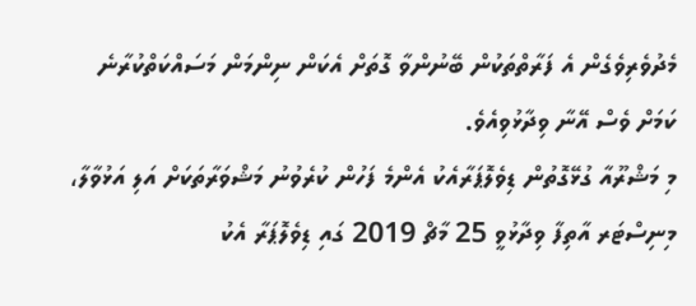މެދުވެރިވެގެން އެ ފަރާތްތަކުން ބޭނުންވާ ގޮތަށް އެކަން ނިންމަން މަސައްކަތްކުރާނެ ކަމަށް ވެސް އޭނާ ވިދާޅުވިއެވެ.
މި މަޝްރޫއާ ގުޅޭގޮތުން ޑިވެލޮޕަރާއެކު އެންމެ ފަހުން ކުރެވުނު މަޝްވަރާތަކަށް އަލި އަޅުވާލާ، މިނިސްޓަރ އާތިފާ ވިދާޅުވީ 25 މާޗް 2019 ގައި ޑިވެލޮޕަރާ އެކު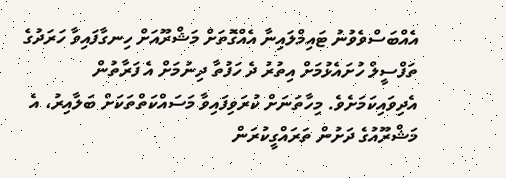އެއްބަސްވެވުނު ޓައިމްލައިނާ އެއްގޮތަށް މަޝްރޫއަށް ހިނގާފައިވާ ހަރަދުގެ ތަފްސީލް ހުށައެޅުމަށް އިތުރު ދެ ހަފުތާ ދިނުމަށް އެ ފަރާތުން އެދިވައިކަމަށެވެ. މިހާތަނަށް ކުރަވިފައިވާ މަސައްކަތްތަކަށް ބަލާއިރު، އެ މަޝްރޫއުގެ ދަށުން ތަރައްގީކުރަން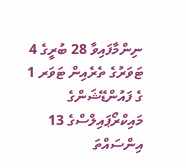ނިންމާފައިވާ 28 ބުރީގެ 4 ޓަވަރުގެ ތެރެއިން ޓަވަރ 1 ގެ ފައުންޑޭޝަންގެ މައިކްރޯޕައިލްސްގެ 13 އިންސައްތަ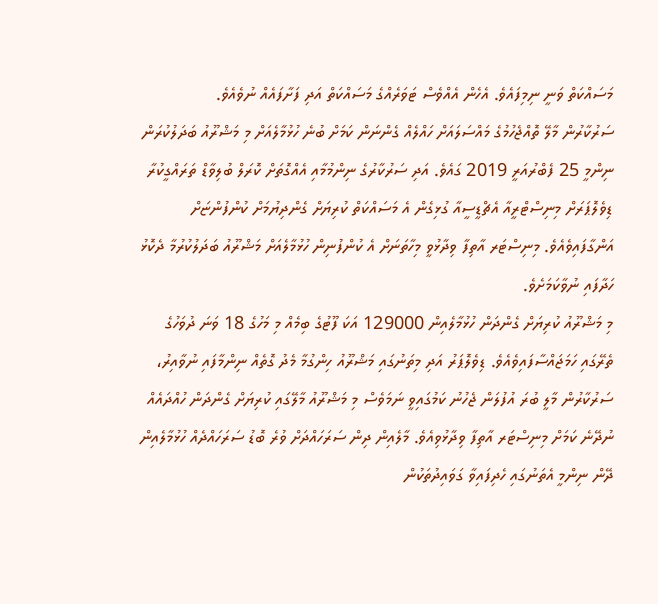މަސައްކަތް ވަނީ ނިމިފައެވެ. އެހެން އެއްވެސް ޓަވަރެއްގެ މަސައްކަތް އަދި ފަށާފައެއް ނުވެއެވެ.
ސަރުކާރުން މާލޭ ތޮއްޖެހުމުގެ މައްސަލައަށް ހައްލެއް ގެންނަން ކަމަށް ބުނެ ހުޅުމާލެއަށް މި މަޝްރޫއު ބަދަލުކުރަން ނިންމީ 25 ފެބްރުއަރީ 2019 ގައެވެ. އަދި ސަރުކާރުގެ ނިންމުމާއި އެއްގޮތަށް ކޮރަލް ބުލިވާޑް ތަރައްގީކުރާ ޑިވެލޮޕަރަށް މިނިސްޓްރީއާ އެޗްޑީސީއާ ގުޅިގެން އެ މަސައްކަތް ކުރިޔަށް ގެންދިޔުމަށް ކުންފުންޏަށް އަންގާފައިވެއެވެ. މިނިސްޓަރ އާތިފާ ވިދާޅުވީ މިހާތަނަށް އެ ކުންފުނިން ހުޅުމާލެއަށް މަޝްރޫއު ބަދަލުކުރުމާ ދެކޮޅު ހަދާފައި ނުވާކަމަށެވެ.
މި މަޝްރޫއު ކުރިޔަށް ގެންދަން ހުޅުމާލެއިން 129000 އަކަ ފޫޓުގެ ބިމެއް މި މަހުގެ 18 ވަނަ ދުވަހުގެ ތެރޭގައި ހަމަޖައްސާފައިވެއެވެ. ޑިވެލޮޕަރު އަދި މިތަނުގައި މަޝްރޫއު ހިންގުމާ މެދު ގޮތެއް ނިންމާފައި ނުވާއިރު، ސަރުކާރުން މާލީ ބުރަ އުފުލަން ޖެހުނު ކަމުގައިވީ ނަމަވެސް މި މަޝްރޫއު މާލޭގައި ކުރިޔަށް ގެންދަން ހުއްދައެއް ނުދޭނެ ކަމަށް މިނިސްޓަރ އާތިފާ ވިދާޅުވިއެވެ. މާލެއިން ދިން ސަރަހައްދަށް ވުރެ ބޮޑު ސަރަހައްދެއް ހުޅުމާލެއިން ދޭން ނިންމީ އެތަނުގައި ހެދިފައިވާ ގަވައިދުތަކުން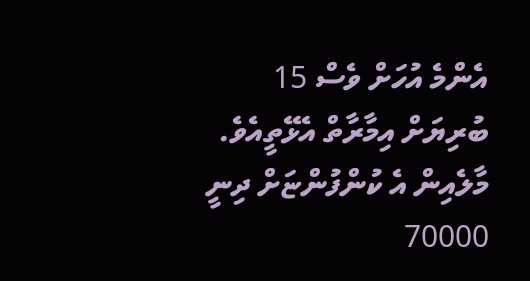އެންމެ އުހަށް ވެސް 15 ބުރިޔަށް އިމާރާތް އެޅޭތީއެވެ. މާލެއިން އެ ކުންފުންޏަށް ދިނީ 70000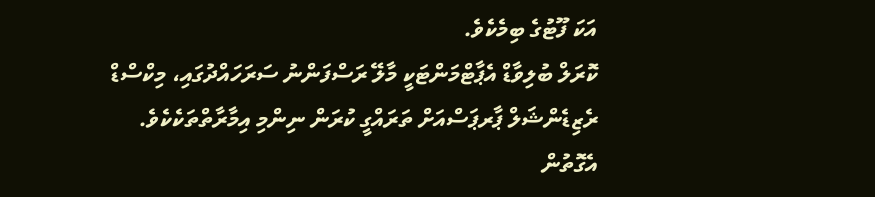އަކަ ފޫޓުގެ ބިމެކެވެ.
ކޮރަލް ބުލިވާޑް އެޕާޓްމަންޓަކީ މާލޭ ރަސްފަންނު ސަރަހައްދުގައި، މިކްސްޑް ރެޒިޑެންޝަލް ޕާރޕަސްއަށް ތަރައްގީ ކުރަން ނިންމި އިމާރާތްތަކެކެވެ. އެގޮތުން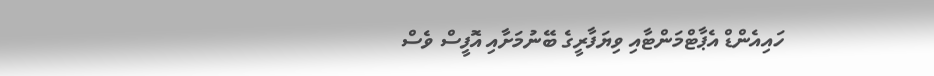ހައިއެންޑް އެޕާޓްމަންޓާއި ވިޔަފާރީގެ ބޭނުމަށާއި އޮފީސް ވެސް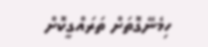ހިމެނޭގޮތަށް ތަރައްގީކޮށް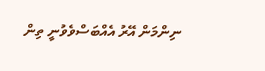ނިންމަން އޭރު އެއްބަސްވެވުނީ ތިން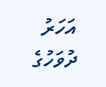އަހަރު ދުވަހުގެ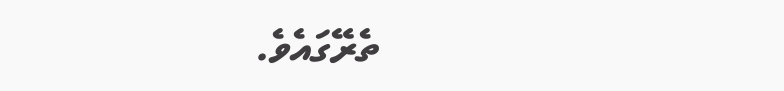ތެރޭގައެވެ.